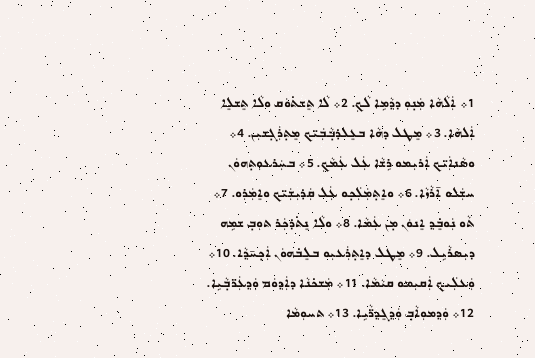1܀ ܐܲܠܵܗܵܐ ܡܲܢ̣ܘܼ ܕܕ݂ܵܡܹܐ ܠܵܟ݂. 2܀ ܠܵܐ ܬܸܫܬ̇ܘܿܩ ܘܠܵܐ ܬܸܫܠܸܐ ܐܲܠܗܵܐ. 3܀ ܡܸܛܠ ܕܗܵܐ ܒܥܸܠܕ̇ܒ̣ܵܒܲܝ̈ܟ ܡܸܬ̣ܪܲܓ̣ܫܝܼܢ. 4܀ ܘܣܵܢܐܲܝ̈ܟ ܐܲܪܝܼܡܘ ܪܹܫܵܐ ܥܲܠ ܥܲܡܵܟ݂. 5܀ ܒܚܲܪܥܘܼܬ̣ܗܘܿܢ ܚܫܲܠܘ ܐ̄ܪܵܙܵܐ. 6܀ ܘܐܸܬ̣ܡܲܠܲܟ̣ܘ ܥܲܠ ܩܲܕ̇ܝܼܫܲܝ̈ܟ ܘܐܸܡܲܪ݂ܘ. 7܀ ܬܵܘ ܢܲܘܒܸ̇ܕ݂ ܐܸܢܘܿܢ ܡ̣ܢ ܥܲܡܵܐ. 8܀ ܘܠܵܐ ܢܸܬ̇ܕ̇ܟܲܪ ܬܘܼܒ̣ ܫܡܹܗ ܕܝܼܣܪܵܝܹܠ. 9܀ ܡܸܛܠ ܕܐܸܬ̣ܪܲܥܝܼܘ ܒܠܸܒ̇ܗܘܿܢ ܐܲܟ̣ܚ̄ܕ݂ܵܐ. 10܀ ܘܲܥܠܲܝܟ ܐܲܩܝܼܡܘ ܩܝܵܡܵܐ. 11܀ ܡܲܫܟ̇ܢܵܐ ܕܐܲܕ݂ܘܿܡ ܘܲܕ݂ܥܲܪ̈ܒ̣ܵܝܹܐ. 12܀ ܘܲܕ݂ܡܘܼܐܵܒ̣ ܘܲܕ݂ܓܸܕ݂ܪ̈ܵܝܹܐ. 13܀ ܬܚܘܼܡܵܐ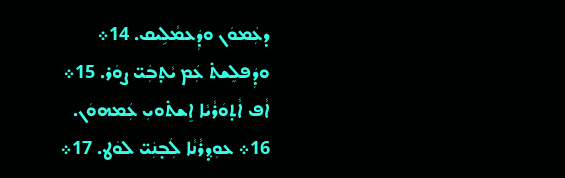ܕܥܲܡܘܿܢ ܘܕܲܥܡܵܠܹܝܩ. 14܀ ܘܕܲܦܠܸܫܬ̇ ܥܲܡ ܝܵܬ̣ܒܲܝ̈ ܨܘܿܪ. 15܀ ܐܵܦ ܐܵܬ̣ܘܿܪܵܝܵܐ ܐܸܫܬ̇ܘܝܼ ܥܲܡܗܘܿܢ. 16܀ ܥܘܼܕ݂ܪܵܢܵܐ ܠܲܒ̣ܢܲܝ̈ ܠܘܿܛ. 17܀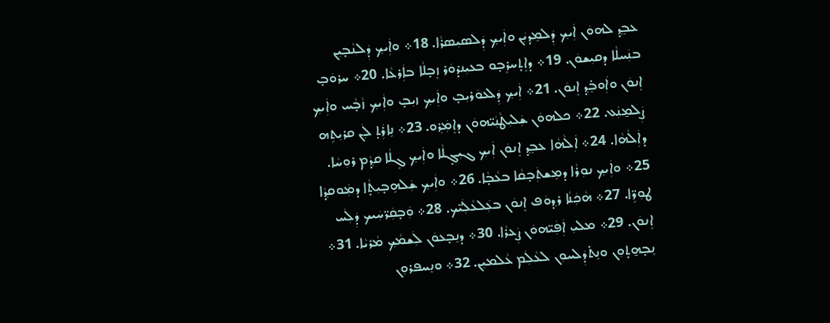ܥܒܸܕ݂ ܠܗܘܿܢ ܐܲܝܟ݂ ܕܲܠܡܸܕ݂ܝܲܢ ܘܐܲܝܟ݂ ܕܲܠܣܝܼܣܪܵܐ. 18܀ ܘܐܲܝܟ݂ ܕܲܠܢܵܒ̣ܝܼܢ ܒܢܲܚܠܵܐ ܕܩܝܼܫܘܿܢ. 19܀ ܕܐܸܬ̣ܚܪܸܒ̣ܘ ܒܥܝܼܢܕ̇ܘܿܪ ܙܸܒ̣ܠܵܐ ܒܐܲܪܥܵܐ. 20܀ ܚܪܘܿܒ̣ ܐܸܢܘܿܢ ܘܐܲܘܒܸ̇ܕ݂ ܐܸܢܘܿܢ. 21܀ ܐܲܝܟ݂ ܕܲܠܥܘܿܪܝܼܒ̣ ܘܐܲܝܟ݂ ܙܝܼܒ̣ ܘܐܲܝܟ݂ ܙܵܒ̣ܵܚ ܘܐܲܝܟ݂ ܨܲܠܡ̱ܢܲܥ. 22܀ ܟܠܗܘܿܢ ܫܲܠܝܼܛܵܢܲܝ̈ܗܘܿܢ ܕܐܸܡܲܪ݂ܘ. 23܀ ܢܹܐܪܲܬ̣ ܠܲܢ ܩܪܝܼܬܹܗ ܕܐܲܠܵܗܵܐ. 24܀ ܐܲܠܵܗܵܐ ܥܒܸܕ݂ ܐܸܢܘܿܢ ܐܲܝܟ݂ ܓܝܼܓ̣ܠܵܐ ܘܐܲܝܟ݂ ܓܸܠܵܐ ܩܕ݂ܵܡ ܪܘܼܚܵܐ. 25܀ ܘܐܲܝܟ݂ ܢܘܼܪܵܐ ܕܡܸܫܬܲܒ̣ܩܵܐ ܒܥܵܒ̣ܵܐ. 26܀ ܘܐܲܝܟ݂ ܫܲܠܗܹܒ̣ܝܼܬ̣ܵܐ ܕܡܲܘܩܕ݂ܵܐ ܛܘܼܪܹ̈ܐ. 27܀ ܗܵܟܲܢܵܐ ܪܕ݂ܘܿܦ ܐܸܢܘܿܢ ܒܥܲܠܥܵܠܲܝ̈ܟ. 28܀ ܘܲܒ̣ܩܲܪ̈ܚܲܝܟ ܕܲܠܲܚ ܐܸܢܘܿܢ. 29܀ ܡܠܝܼ ܐܲܦܲܝ̈ܗܘܿܢ ܨܲܥܪܵܐ. 30܀ ܕܢܸܒ̣ܥܘܿܢ ܠܲܫܡܵܟ݂ ܡܵܪܝܵܐ. 31܀ ܢܸܒ̣ܗ̱ܬ̣ܘܼܢ ܘܢܸܬ̇ܕܲܠܚܘܼܢ ܠܥܵܠܲܡ ܥܵܠܡܝܼܢ. 32܀ ܘܢܸܚܦܪܘܼܢ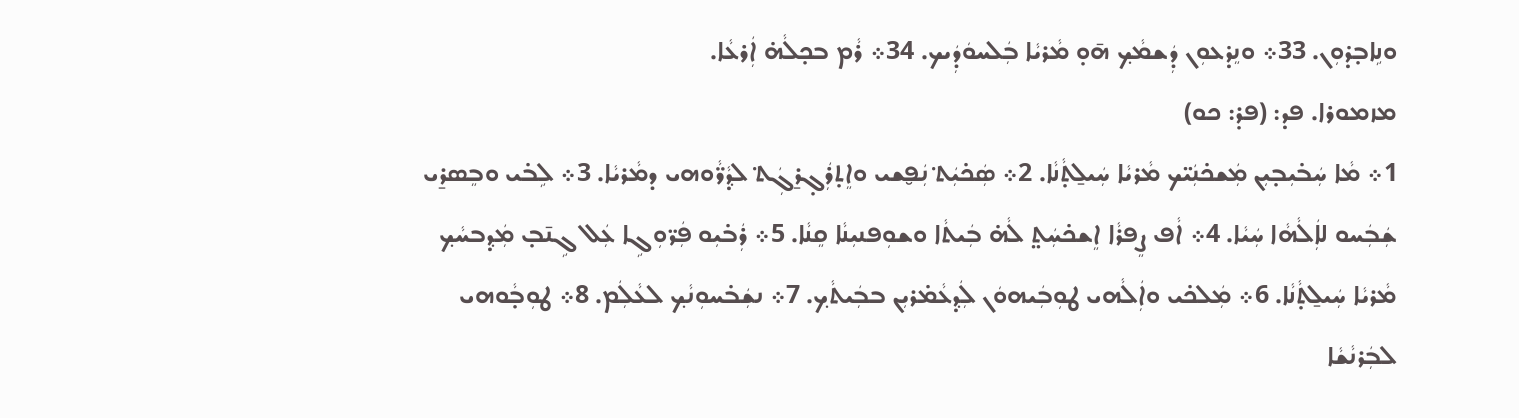ܘܢܹܐܒ̣ܕ̇ܘܼܢ. 33܀ ܘܢܸܕ̇ܥܘܼܢ ܕܲܫܡܵܟ݂ ܗ̄ܘ̣ ܡܵܪܝܵܐ ܒܲܠܚܘܿܕܲܝܟ. 34܀ ܪܵܡ ܒܟ̣ܠܵܗ̇ ܐܲܪܥܵܐ.
ܡܙܡܘܪܐ. ܦܕ: (ܦܪ̣: ܟܘ)
1܀ ܡܵܐ ܚܲܒ̇ܝܼܒ̣ܝܼܢ ܡܲܫܟ̇ܢܲܝ̈ܟ ܡܵܪܝܵܐ ܚܲܝܠ̱ܬ̣ܵܢܵܐ. 2܀ ܣܲܟ̇ܝܲܬ݀ ܢܲܦ̮ܫܝ ܘܐܸܬ̣ܪܲܓ̣ܪ̱ܓܲܬ݀ ܠܕ݂ܵܪ̈ܵܘܗܝ ܕܡܵܪܝܵܐ. 3܀ ܠܹܒ̇ܝ ܘܒܸܣܪ̱ܝ ܫܲܒܲܚܘ ܠܐܲܠܵܗܵܐ ܚܲܝܵܐ. 4܀ ܐܵܦ ܨܸܦܪܵܐ ܐܸܫܟ̇ܚܲܬ̤ ܠܵܗ̇ ܒܲܝܬܵܐ ܘܫܘܼܦܢܝܼܢܵܐ ܩܸܢܵܐ. 5܀ ܪܲܒ̇ܝܼܘ ܦܲܪ̈ܘܼܓܹܐ ܥܲܠ ܓܹܢ̄ܒ̣ ܡܲܕ݂ܒܚܵܟ݂ ܡܵܪܝܵܐ ܚܲܝܠ̱ܬ̣ܵܢܵܐ. 6܀ ܡܲܠܟ̇ܝ ܘܐܲܠܵܗܝ ܛܘܼܒܲܝܗܘܿܢ ܠܲܕ݂ܥܵܡ̇ܪܝܼܢ ܒܒܲܝܬܵܟ݂. 7܀ ܢܫܲܒ̇ܚܘܼܢܵܟ݂ ܠܥܵܠܲܡ. 8܀ ܛܘܼܒ̣ܵܘܗܝ ܠܒܲܪܢܵܫܵܐ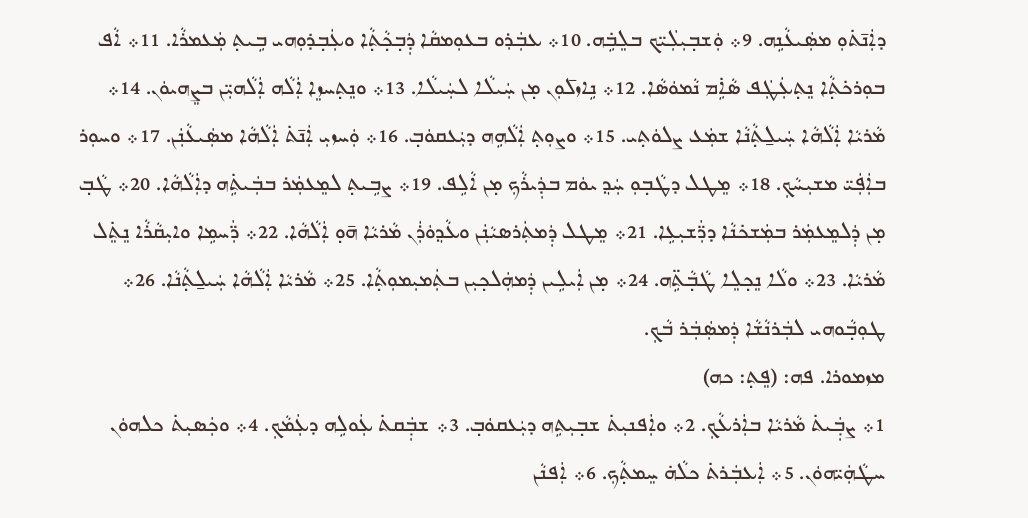ܕܐܲܢ̄ܬ̇ܘܼ ܡܣܲܝܥܵܢܹܗ. 9܀ ܘܲܫܒ̣ܝܼܠܲܝ̈ܟ ܒܠܸܒܹ̇ܗ. 10܀ ܥܒܲܪ݂ܘ ܒܥܘܼܡܩܵܐ ܕܲܒ̣ܟ̣ܵܬ̣ܵܐ ܘܥܲܒ̣ܕ̇ܘܼܗܝ ܒܹܝܬ̣ ܡܲܥܡܪܵܐ. 11܀ ܐܵܦ ܒܘܼܪܟ̇ܬ̣ܵܐ ܢܸܬ̣ܥܲܛܲܦ ܣܵܐܹ̇ܡ ܢܵܡܘܿܣܵܐ. 12܀ ܢܹܐܙܠ̄ܘܼܢ ܡ̣ܢ ܚܲܝܠܵܐ ܠܚܲܝܠܵܐ. 13܀ ܘܢܸܬ̣ܚܙܸܐ ܐܲܠܵܗ ܐܲܠܵܗܝܼ̈ܢ ܒܨܸܗܝܘܿܢ. 14܀ ܡܵܪܝܵܐ ܐܲܠܵܗܵܐ ܚܲܝܠ̱ܬ̣ܵܢܵܐ ܫܡܲܥ ܨܠܘܿܬ̣ܝ. 15܀ ܘܨܘܼܬ̣ ܐܲܠܵܗܹܗ ܕܝܲܥܩܘܿܒ̣. 16܀ ܘܲܚܙܝܼ ܐܲܢ̄ܬ̇ ܐܲܠܵܗܵܐ ܡܣܲܝܥܵܢܲܢ. 17܀ ܘܚܘܼܪ ܒܐܲܦܲܝ̈ ܡܫܝܼܚܵܟ݂. 18܀ ܡܸܛܠ ܕܛܵܒ̣ܘܼ ܚܲܕ݂ ܝܘܿܡ ܒܕܲܝܪܵܟ݂ ܡ̣ܢ ܐܵܠܹܦ. 19܀ ܨܒܹܝܬ̣ ܠܡܸܥܡܲܪ ܒܒܲܝܬܹ̇ܗ ܕܐܲܠܵܗܵܐ. 20܀ ܛܵܒ̣ ܡ̣ܢ ܕܲܠܡܸܥܡܲܪ ܒܡܲܫܟ̇ܢܵܐ ܕܪ̈ܲܫܝܼܥܹܐ. 21܀ ܡܸܛܠ ܕܲܡܬܲܪܣܝܵܢܲܢ ܘܥܵܕ݂ܘܿܪܲܢ ܡܵܪܝܵܐ ܗ̄ܘ̣ ܐܲܠܵܗܵܐ. 22܀ ܪ̈ܲܚܡܹܐ ܘܐܝܼܩܵܪܵܐ ܢܸܬܸ̇ܠ ܡܵܪܝܵܐ. 23܀ ܘܠܵܐ ܢܸܟ̣ܠܸܐ ܛܵܒ̣ܵܬܹ̈ܗ. 24܀ ܡ̣ܢ ܐܲܝܠܹܝܢ ܕܲܡܗܲܠܟ̣ܝܼܢ ܒܬܲܡܝܼܡܘܼܬ̣ܵܐ. 25܀ ܡܵܪܝܵܐ ܐܲܠܵܗܵܐ ܚܲܝܠ̱ܬ̣ܵܢܵܐ. 26܀ ܛܘܼܒ̣ܵܘܗܝ ܠܒܲܪܢܵܫܵܐ ܕܲܡܣܲܒܲܪ ܒܵܟ݂.
ܡܙܡܘܪܐ. ܦܗ: (ܦܸܬ̣: ܟܗ)
1܀ ܨܒ݂ܲܝܬ̇ ܡܵܪܝܵܐ ܒܐܲܪܥܵܟ݂. 2܀ ܘܐܲܦܢܝܼܬ̇ ܫܒ̣ܝܼܬܹܗ ܕܝܲܥܩܘܿܒ̣. 3܀ ܫܒ݂ܲܩܬ̇ ܥܲܘܠܹܗ ܕܥܲܡܵܟ݂. 4܀ ܘܟܲܣܝܼܬ̇ ܟܠܗܘܿܢ ܚܛܵܗܲܝ̈ܗܘܿܢ. 5܀ ܐܲܥܒܲܪܬ̇ ܟܠܵܗ̇ ܚܸܡܬ̣ܵܟ݂. 6܀ ܐܲܦܢܵܢ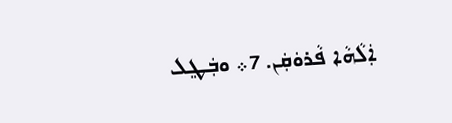ܐܲܠܵܗܵܐ ܦܵܪܘܿܩܲܢ. 7܀ ܘܒܲܛܸܠ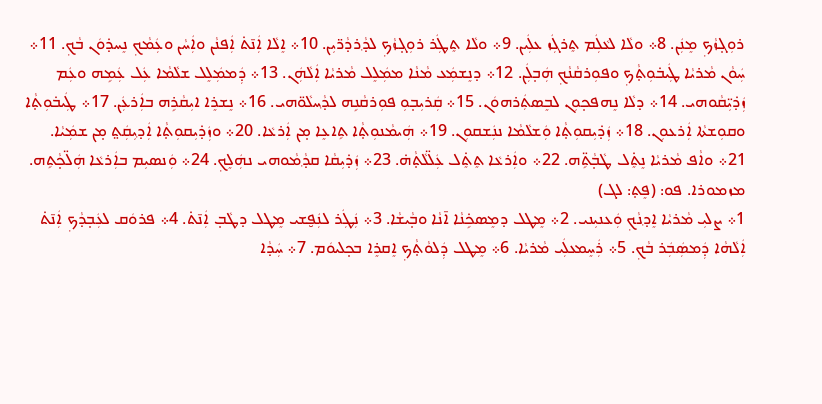ܪܘܼܓ̣ܙܵܟ݂ ܡܸܢܲܢ. 8܀ ܘܠܵܐ ܠܥܵܠܲܡ ܬܸܪܓܲܙ ܥܠܲܝܢ. 9܀ ܘܠܵܐ ܬܸܛܲܪ ܪܘܼܓ̣ܙܵܟ݂ ܠܕ݂ܵܪܕܵܪ̈ܝܼܢ. 10܀ ܐܸܠܵܐ ܐܲܢ̄ܬ̇ ܐܲܦܢܵܢ ܘܐܲܚܵܢ ܘܥܲܡܵܟ݂ ܢܸܚܕ̇ܘܿܢ ܒܵܟ݂. 11܀ ܚܲܘܵܢ ܡܵܪܝܵܐ ܛܲܝܒ̇ܘܼܬ̣ܵܟ݂ ܘܦܘܼܪܩܵܢܵܟ݂ ܗܲܒ̣ܠܲܢ. 12܀ ܕܢܸܫܡܲܥ ܡܵܢܵܐ ܡܡܲܠܸܠ ܡܵܪܝܵܐ ܐܲܠܵܗܲܢ. 13܀ ܕܲܡܡܲܠܸܠ ܫܠܵܡܵܐ ܥܲܠ ܥܲܡܹܗ ܘܥܲܡ ܙܲܕ̇ܝܼ̈ܩܵܘܗܝ. 14܀ ܕܠܵܐ ܢܸܗܦܟ̣ܘܼܢ ܠܒܸܣܬܲܪܗܘܿܢ. 15܀ ܩܲܪܝܼܒ̣ܘܼ ܦܘܼܪܩܵܢܹܗ ܠܕ݂ܵܚܠܵܘ̈ܗܝ. 16܀ ܢܸܫܪܸܐ ܐܝܼܩܵܪܹܗ ܒܐܲܪܥܲܢ. 17܀ ܛܲܝܒ̇ܘܼܬ̣ܵܐ ܘܩܘܼܫܬܵܐ ܐܲܪܥܘܼܢ. 18܀ ܙܲܕ̇ܝܼܩܘܼܬ̣ܵܐ ܘܲܫܠܵܡܵܐ ܢܢܲܫܩܘܼܢ. 19܀ ܗܲܝܡܵܢܘܼܬ̣ܵܐ ܬܹܐܥܸܐ ܡ̣ܢ ܐܲܪܥܵܐ. 20܀ ܘܙܲܕ̇ܝܼܩܘܼܬ̣ܵܐ ܐܲܕ݂ܝܼܩܲܬ݀ ܡ̣ܢ ܫܡܲܝܵܐ. 21܀ ܘܐܵܦ ܡܵܪܝܵܐ ܢܸܬܸ̇ܠ ܛܵܒ̣ܵܬܹ̈ܗ. 22܀ ܘܐܲܪܥܵܐ ܬܸܬܸ̇ܠ ܥܲܠ̈ܠܵܬ̣ܵܗ̇. 23܀ ܙܲܕ̇ܝܼܩܵܐ ܩܕ݂ܵܡܵܘܗܝ ܢܗܲܠܸܟ݂. 24܀ ܘܲܢܣܝܼܡ ܒܐܲܪܥܵܐ ܗܲܠ̈ܟ̣ܵܬܹܗ.
ܡܙܡܘܪܐ. ܦܘ: (ܦܸܬ̣: ܠܓ)
1܀ ܨܠܝܼ ܡܵܪܝܵܐ ܐܸܕ݂ܢܵܟ݂ ܘܲܥܢܝܼܢܝ. 2܀ ܡܸܛܠ ܕܡܸܣܟܹ̇ܢܵܐ ܐ̄ܢܵܐ ܘܒ̣ܵܝܫܵܐ. 3܀ ܢܲܛܲܪ ܠܢܲܦ̮ܫܝ ܡܸܛܠ ܕܛܵܒ̣ ܐܲܢ̄ܬ̇. 4܀ ܦܪܘܿܩ ܠܥܲܒ̣ܕܵܟ݂ ܐܲܢ̄ܬ̇ ܐܲܠܵܗܵܐ ܕܲܡܣܲܒܲܪ ܒܵܟ݂. 5܀ ܪܲܚܸܡܥܠܲܝ ܡܵܪܝܵܐ. 6܀ ܡܸܛܠ ܕܲܠܘܵܬ̣ܵܟ݂ ܐܸܩܪܸܐ ܒܟ̣ܠܝܘܿܡ. 7܀ ܚܲܕܵܐ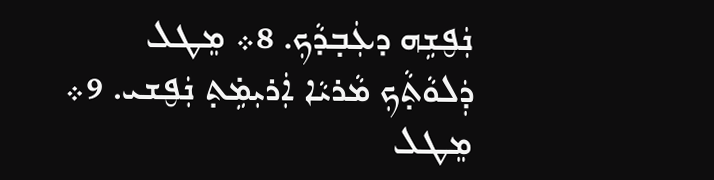ܢܲܦ̮ܫܹܗ ܕܥܲܒ̣ܕܵܟ݂. 8܀ ܡܸܛܠ ܕܲܠܘܵܬ̣ܵܟ݂ ܡܵܪܝܵܐ ܐܲܪܝܼܡܹ̇ܬ̣ ܢܲܦ̮ܫܝ. 9܀ ܡܸܛܠ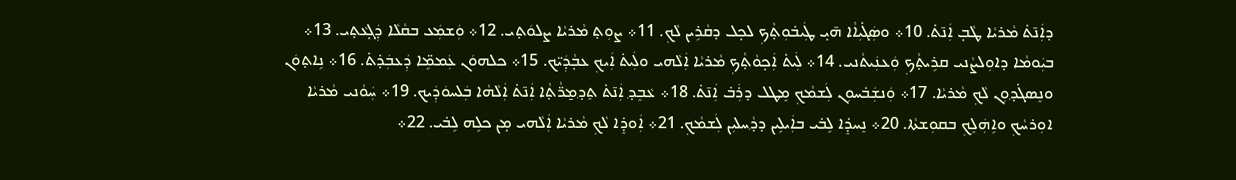ܕܐܲܢ̄ܬ̇ ܡܵܪܝܵܐ ܛܵܒ̣ ܐܲܢ̄ܬ̇. 10܀ ܘܣܲܓ̇ܝܼܐܵܐ ܗ̄ܝ̣ ܛܲܝܒ̇ܘܼܬ̣ܵܟ݂ ܠܟ̣ܠ ܕܩܵܪܹܝܢ ܠܵܟ݂. 11܀ ܨܘܼܬ̣ ܡܵܪܝܵܐ ܨܠܘܿܬ̣ܝ. 12܀ ܘܲܫܡܲܥ ܒܩܵܠܵܐ ܕܲܓ̣ܥܵܬ̣ܝ. 13܀ ܒܝܲܘܡܵܐ ܕܐܘܼܠܨܵܢܝ ܩܪܹܝܬ̣ܵܟ݂ ܘܲܥܢܲܝܬܵܢܝ. 14܀ ܠܲܝܬ̇ ܐܲܟ̣ܘܵܬ̣ܵܟ݂ ܡܵܪܝܵܐ ܐܲܠܵܗܝ ܘܠܲܝܬ̇ ܐܲܝܟ݂ ܥܒ̣ܵܕܲܝ̈ܟ. 15܀ ܟܠܗܘܿܢ ܥܲܡܡܹ̈ܐ ܕܲܥܒܲܕ̇ܬ̇. 16܀ ܢܹܐܬ̣ܘܿܢ ܘܢܸܣܓ̇ܕ݂ܘܼܢ ܠܵܟ݂ ܡܵܪܝܵܐ. 17܀ ܘܲܢܫܲܒ̇ܚܘܼܢ ܠܲܫܡܵܟ݂ ܡܸܛܠ ܕܪܲܒ̇ ܐܲܢ̄ܬ̇. 18܀ ܥܵܒܸܕ݂ ܐܲܢ̄ܬ̇ ܬܸܕ݂ܡ̱ܪ̈ܵܬ̣ܵܐ ܐܲܢ̄ܬ̇ ܐܲܠܵܗܵܐ ܒܲܠܚܘܿܕܲܝܟ. 19܀ ܚܲܘܵܢܝ ܡܵܪܝܵܐ ܐܘܼܪܚܵܟ݂ ܘܐܹܗܲܠܸܟ݂ ܒܩܘܼܫܬܵܐ. 20܀ ܢܸܚܕܸ̇ܐ ܠܹܒ̇ܝ ܒܐܲܝܠܹܝܢ ܕܕ݂ܵܚܠܝܼܢ ܠܲܫܡܵܟ݂. 21܀ ܐܲܘܕܸ̇ܐ ܠܵܟ݂ ܡܵܪܝܵܐ ܐܲܠܵܗܝ ܡ̣ܢ ܟܠܹܗ ܠܹܒ̇ܝ. 22܀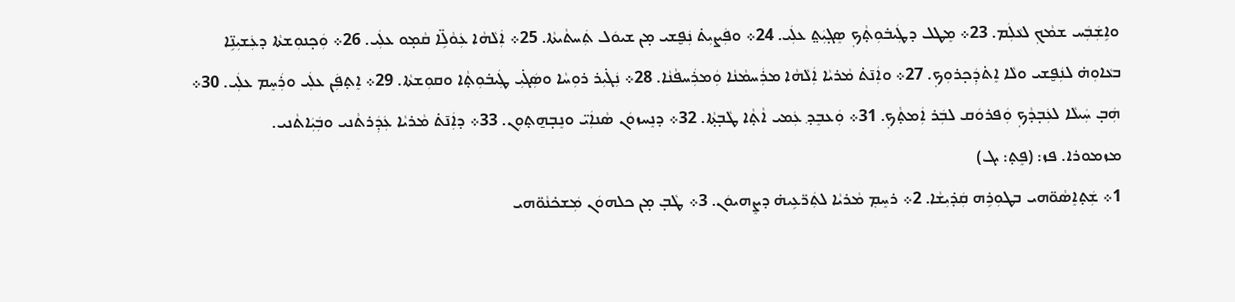ܘܐܹܫܲܒܲܚ ܫܡܵܟ݂ ܠܥܵܠܲܡ. 23܀ ܡܸܛܠ ܕܛܲܝܒ̇ܘܼܬ̣ܵܟ݂ ܣܸܓ̣ܝܲܬ݀ ܥܠܲܝ. 24܀ ܘܦܲܨܝܼܬ̇ ܢܲܦ̮ܫܝ ܡ̣ܢ ܫܝܘܿܠ ܬܲܚܬܵܝܬܵܐ. 25܀ ܐܲܠܵܗܵܐ ܥܲܘܵܠܹ̈ܐ ܩܵܡ̣ܘ ܥܠܲܝ. 26܀ ܘܲܟ̣ܢܘܼܫܬܵܐ ܕܥܲܫܝܼܢܹ̈ܐ ܒܥܵܐܘܼܗ̇ ܠܢܲܦ̮ܫܝ ܘܠܵܐ ܐܸܬ̇ܕܲܟ̣ܪܘܼܟ݂. 27܀ ܘܐܲܢ̄ܬ̇ ܡܵܪܝܵܐ ܐܲܠܵܗܵܐ ܡܪܲܚܡܵܢܵܐ ܘܲܡܪܲܚܦܵܢܵܐ. 28܀ ܢܲܓ̇ܝܼܪ ܪܘܼܚܵܐ ܘܣܲܓ̇ܝܼ ܛܲܝܒ̇ܘܼܬ̣ܵܐ ܘܩܘܼܫܬܵܐ. 29܀ ܐܸܬ̣ܦܲܢ ܥܠܲܝ ܘܪܲܚܸܡ ܥܠܲܝ. 30܀ ܗܲܒ̣ ܚܲܝܠܵܐ ܠܥܲܒ̣ܕܵܟ݂ ܘܲܦܪܘܿܩ ܠܒܲܪ ܐܲܡܬ̣ܵܟ݂. 31܀ ܘܲܥܒܸܕ݂ ܥܲܡܝ ܐܵܬ̣ܵܐ ܛܵܒ̣ܬ̣ܵܐ. 32܀ ܕܢܸܚܙܘܿܢ ܣܵܢܐܲܝ̈ ܘܢܸܒ̣ܗ̱ܬ̣ܘܼܢ. 33܀ ܕܐܲܢ̄ܬ̇ ܡܵܪܝܵܐ ܥܲܕܲܪܬܵܢܝ ܘܒܲܝܲܐܬܵܢܝ.
ܡܙܡܘܪܐ. ܦܙ: (ܦܸܬ̣: ܝܓ)
1܀ ܫܲܬ̣ܐܸܣܵܘ̈ܗܝ ܒܛܘܼܪܹܗ ܩܲܕ̇ܝܼܫܵܐ. 2܀ ܪܚܸܡ݂ ܡܵܪܝܵܐ ܠܬܲܪ̈ܥܹܝܗ̇ ܕܨܸܗܝܘܿܢ. 3܀ ܛܵܒ̣ ܡ̣ܢ ܟܠܗܘܿܢ ܡܲܫܟ̇ܢܵܘ̈ܗܝ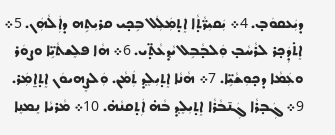ܕܝܲܥܩܘܿܒ̣. 4܀ ܝܲܩܝܼܪ̈ܵܬ̣ܵܐ ܐܸܬ̣ܡܲܠܲܠ ܒܹܟ̣ܝ ܩܪܝܼܬܹܗ ܕܐܲܠܵܗܲܢ. 5܀ ܐܸܬ̇ܕܲܟ̣ܪ ܠܪܵܚܵܒ̣ ܘܲܠܒ̣ܵܒܹܠ ܝܵܕ݂ܥܵܬ̣̈ܝ. 6܀ ܗܵܐ ܦܠܸܫܬܵܝܹ̈ܐ ܘܨܘܿܪ ܘܥܲܡܵܐ ܕܟ̣ܘܼܫܵܝܹ̈ܐ. 7܀ ܗܵܢܵܐ ܐܸܬ̣ܝܼܠܸܕ݂ ܬܲܡܵܢ. ܘܲܠܨܸܗܝܘܿܢ ܐܸܬ̣ܐ̱ܡܲܪ. 9܀ ܓܲܒ̣ܪܵܐ ܓܲܢ̄ܒܵܪܵܐ ܐܸܬ̣ܝܼܠܸܕ݂ ܒܵܗ̇ ܐܲܬ̣ܩܢܵܗ̇. 10܀ ܡܵܪܝܵܐ ܢܸܡܢܸܐ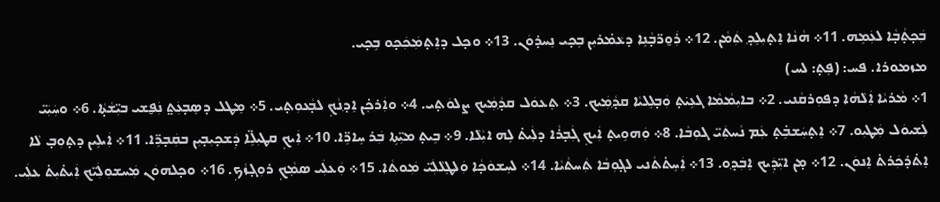ܒܲܟ̣ܬ̣ܵܒ̣ܵܐ ܠܥܲܡܹܗ. 11܀ ܗܵܢܵܐ ܐܸܬ̣ܝܼܠܸܕ݂ ܬܲܡܵܢ. 12܀ ܪܲܘ̱ܪ̈ܒ̣ܵܢܹܐ ܕܥܵܡ̇ܪܝܼܢ ܒܹܟ̣ܝ ܢܸܚܕ̇ܘܿܢ. 13܀ ܘܟ̣ܠ ܕܐܸܬ̣ܡܲܟܲܟ̣ܘ ܒܹܟ̣ܝ.
ܡܙܡܘܪܐ. ܦܚ: (ܦܸܬ̣: ܠܚ)
1܀ ܡܵܪܝܵܐ ܐܲܠܵܗܵܐ ܕܦܘܼܪܩܵܢܝ. 2܀ ܒܐܝܼܡܵܡܵܐ ܓܥܹܝ݁ܬ̣ ܘܲܒ̣ܠܸܠܝܵܐ ܩܕ݂ܵܡܲܝܟ. 3܀ ܬܸܥܘܿܠ ܩܕ݂ܵܡܲܝܟ ܨܠܘܿܬ̣ܝ. 4܀ ܘܐܲܪܟܸ̇ܢ ܐܸܕ݂ܢܵܟ݂ ܠܒ̣ܵܥܘܼܬ̣ܝ. 5܀ ܡܸܛܠ ܕܣܸܒ̣ܥܲܬ݀ ܢܲܦ̮ܫܝ ܒܝܼ̈ܫܵܬ̣ܵܐ. 6܀ ܘܚܲܝܲܝ̈ ܠܲܫܝܘܿܠ ܡܲܛܝܼܘ. 7܀ ܐܸܬ̣ܚܲܫܒܹ̇ܬ̣ ܥܲܡ ܢܵܚܬܲܝ̈ ܓܘܼܒܵܐ. 8܀ ܘܲܗܘܹܝܬ̣ ܐܲܝܟ݂ ܓܲܒ̣ܪܵܐ ܕܠܲܝܬ̇ ܠܹܗ ܐܝܼܵܠܵܐ. 9܀ ܒܹܝܬ̣ ܡܝܼ̈ܬܹܐ ܒܲܪ ܚܹܐܪܹ̈ܐ. 10܀ ܐܲܝܟ݂ ܩܛܝܼܠܹ̈ܐ ܕܲܫܟ̣ܝܼܒ̣ܝܼܢ ܒܩܲܒ̣ܪܹ̈ܐ. 11܀ ܐܲܝܠܹܝܢ ܕܬ̣ܘܼܒ̣ ܠܵܐ ܐܸܬ̇ܕ̇ܟܲܪܬ̇ ܐܸܢܘܿܢ. 12܀ ܡ̣ܢ ܐܝܼ̈ܕܲܝܟ ܐܸܒܲܕ݂ܘ. 13܀ ܐܲܚܸܬ̇ܬܵܢܝ ܠܓ̣ܘܼܒܵܐ ܬܲܚܬܵܝܵܐ. 14܀ ܠܚܸܫܘܿܟ̣ܵܐ ܘܲܠܛܸܠܵܠܲܝ̈ ܡܲܘܬܵܐ. 15܀ ܘܲܥܠܲܝ ܣܡ݂ܵܟ݂ ܪܘܼܓ̣ܙܵܟ݂. 16܀ ܘܟ̣ܠܗܘܿܢ ܡܲܚܫܘܼܠܲܝ̈ܟ ܐܲܝܬ̇ܝܼܬ̇ ܥܠܲܝ.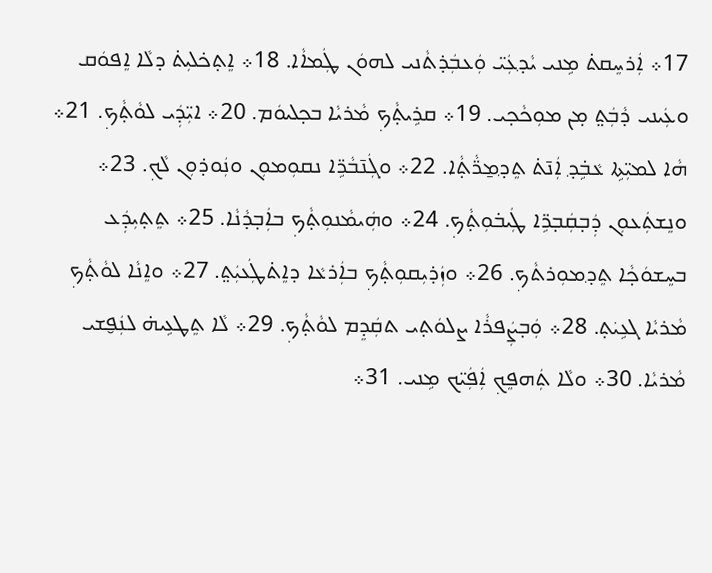17܀ ܐܲܪܚܸܩܬ̇ ܡܹܢܝ ܝܵܕ݂ܥܲܝ̈ ܘܲܥܒܲܕ̇ܬܵܢܝ ܠܗܘܿܢ ܛܲܡܐܵܐ. 18܀ ܐܸܬ̣ܟ̇ܠܝܼܬ̇ ܕܠܵܐ ܐܸܦܘܿܩ ܘܥܲܝܢܝ ܕܵܒܲܬ݀ ܡ̣ܢ ܡܘܼܟܵܟ̣ܝ. 19܀ ܩܪܹܝܬ̣ܵܟ݂ ܡܵܪܝܵܐ ܒܟ̣ܠܝܘܿܡ. 20܀ ܐܝܼ̈ܕܲܝ ܠܘܵܬ̣ܵܟ݂. 21܀ ܗܵܐ ܠܡܝܼ̈ܬܹܐ ܥܵܒܹ̇ܕ݂ ܐܲܢ̄ܬ̇ ܬܸܕ݂ܡ̱ܪ̈ܵܬ̣ܵܐ. 22܀ ܘܓܲܢ̄ܒܵܪܹ̈ܐ ܢܩܘܼܡܘܼܢ ܘܢܲܘܕ̇ܘܼܢ ܠܵܟ݂. 23܀ ܘܢܸܫܬܲܥܘܼܢ ܕܲܒ̣ܩܲܒ̣ܪܹ̈ܐ ܛܲܝܒ̇ܘܼܬ̣ܵܟ݂. 24܀ ܘܗܲܝܡܵܢܘܼܬ̣ܵܟ݂ ܒܐܲܒ̣ܕܵܢܵܐ. 25܀ ܬܸܬ̣ܝܼܕܲܥ ܒܚܸܫܘܿܟ̣ܵܐ ܬܸܕ݂ܡܘܼܪܬܵܟ݂. 26܀ ܘܙܲܕ̇ܝܼܩܘܼܬ̣ܵܟ݂ ܒܐܲܪܥܵܐ ܕܐܸܬ̇ܛܲܥܝܲܬ݀. 27܀ ܘܐܸܢܵܐ ܠܘܵܬ̣ܵܟ݂ ܡܵܪܝܵܐ ܓܥܹܝ݁ܬ̣. 28܀ ܘܲܒ̣ܨܲܦܪܵܐ ܨܠܘܿܬ̣ܝ ܬܩܲܕܸܡ ܠܘܵܬ̣ܵܟ݂. 29܀ ܠܵܐ ܬܸܛܥܹܝܗ̇ ܠܢܲܦ̮ܫܝ ܡܵܪܝܵܐ. 30܀ ܘܠܵܐ ܬܲܗܦܸܟ݂ ܐܲܦܲܝ̈ܟ ܡܹܢܝ. 31܀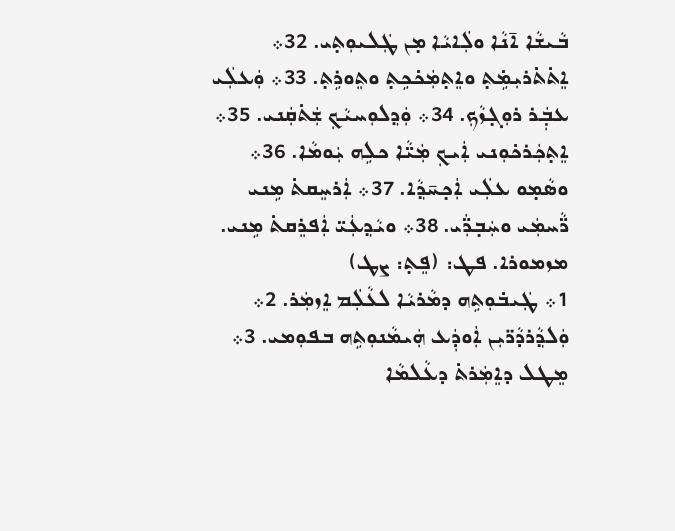ܒܵܝܫܵܐ ܐ̄ܢܵܐ ܘܠܲܐܝܵܐ ܡ̣ܢ ܛܲܠܝܘܼܬ̣ܝ. 32܀ ܐܸܬ̇ܬ̇ܪܝܼܡܹ̇ܬ̣ ܘܐܸܬ̣ܡܲܟ̇ܟܹܬ̣ ܘܬܸܘܪܹܬ̣. 33܀ ܘܲܥܠܲܝ ܥܒ݂ܲܪ ܪܘܼܓ̣ܙܵܟ݂. 34܀ ܘܲܕ݂ܠܘܼܚܝܵܟ݂ ܫܲܬ̇ܩܲܢܝ. 35܀ ܐܸܬ̣ܟܲܪܟ̇ܘܼܢܝ ܐܲܝܟ݂ ܡܲܝ̈ܵܐ ܟܠܹܗ ܝܲܘܡܵܐ. 36܀ ܘܣܵܡ̣ܘ ܥܠܲܝ ܐܲܟ̣ܚ̄ܕ݂ܵܐ. 37܀ ܐܲܪܚܸܩܬ̇ ܡܹܢܝ ܪ̈ܵܚܡܲܝ ܘܚܲܒ̣ܪ̈ܲܝ. 38܀ ܘܝܵܕ݂ܥܲܝ̈ ܐܲܦܪܸܩܬ̇ ܡܹܢܝ.
ܡܙܡܘܪܐ. ܦܛ: (ܦܸܬ̣: ܨܛ)
1܀ ܛܲܝܒ̇ܘܼܬܹܗ ܕܡܵܪܝܵܐ ܠܥܵܠܲܡ ܐܸܙܡܲܪ. 2܀ ܘܲܠܕ݂ܵܪܕܵܪ̈ܝܼܢ ܐܲܘܕܲܥ ܗܲܝܡܵܢܘܼܬܹܗ ܒܦܘܼܡܝ. 3܀ ܡܸܛܠ ܕܐܸܡܲܪܬ̇ ܕܥܵܠܡܵܐ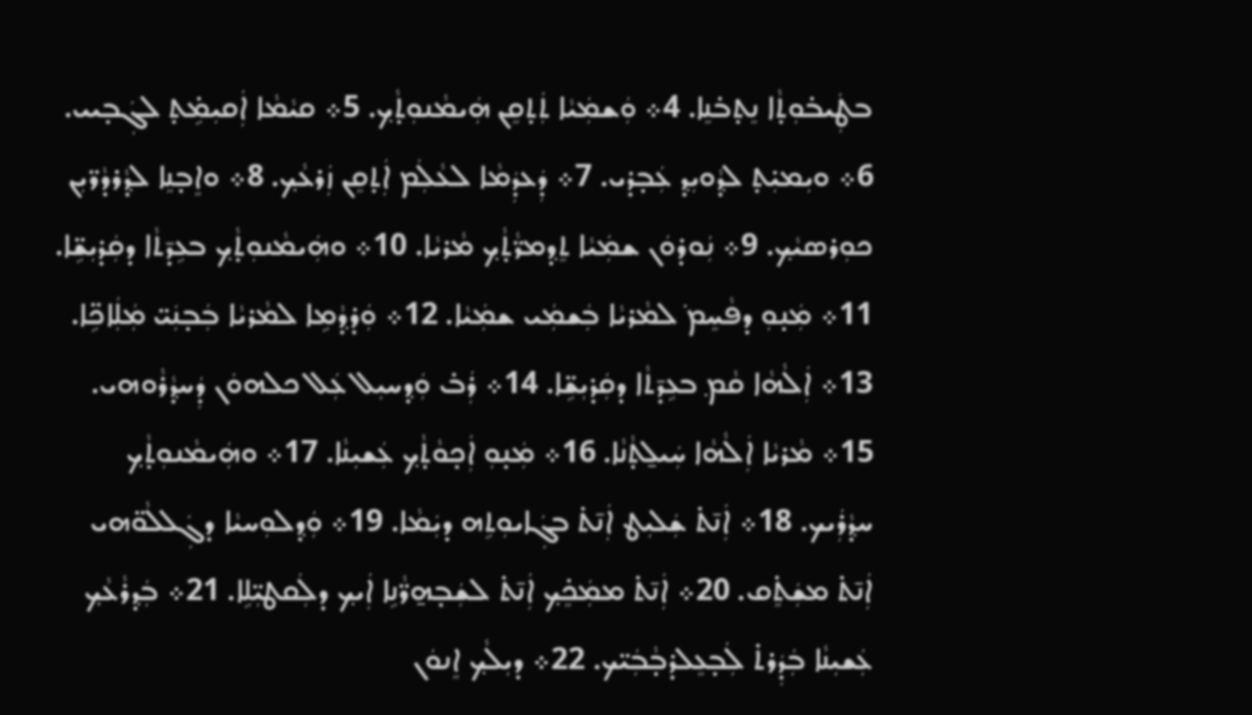ܒܛܲܝܒ̇ܘܼܬ̣ܵܐ ܢܸܬ̣ܒ̇ܢܸܐ. 4܀ ܘܲܫܡܲܝܵܐ ܬܲܬ̣ܩܸܢ ܗܲܝܡܵܢܘܼܬ̣ܵܟ݂. 5܀ ܩܝܵܡܵܐ ܐܲܩܝܼܡܹ̇ܬ̣ ܠܓܲܒ̣ܝܝ. 6܀ ܘܝܼܡܝܼ̇ܬ̣ ܠܕ݂ܵܘܝܼܕ݂ ܥܲܒ̣ܕ̇ܝ. 7܀ ܕܲܥܕܲܡܵܐ ܠܥܵܠܲܡ ܐܲܬ̣ܩܸܢ ܙܲܪܥܵܟ݂. 8܀ ܘܐܸܒ̣ܢܸܐ ܠܕ݂ܵܪܕܵܪ̈ܝܼܢ ܟܘܼܪܣܝܵܟ݂. 9܀ ܢܲܘܕ̇ܘܿܢ ܫܡܲܝܵܐ ܬܸܕ݂ܡܪ̈ܵܬ̣ܵܟ݂ ܡܵܪܝܵܐ. 10܀ ܘܗܲܝܡܵܢܘܼܬ̣ܵܟ݂ ܒܥܹܕ̄ܬܵܐ ܕܩܲܕ̇ܝܼܫܹ̈ܐ. 11܀ ܡܲܢ̣ܘܼ ܕܦܵܚܸܡ݁ ܠܡܵܪܝܵܐ ܒܲܫܡܲܝ ܫܡܲܝܵܐ. 12܀ ܘܲܕ̇ܕ݂ܵܡܹܐ ܠܡܵܪܝܵܐ ܒܲܒ̣ܢܲܝ̈ ܡܲܠܲܐܟܹ̈ܐ. 13܀ ܐܲܠܵܗܵܐ ܩܵܡ݂ ܒܥܹܕ̄ܬܵܐ ܕܩܲܕ̇ܝܼܫܹ̈ܐ. 14܀ ܪܲܒ̇ ܘܲܕ݂ܚܝܼܠ ܥܲܠ ܟܠܗܘܿܢ ܕܲܚܕ݂ܵܪܵܘܗܝ. 15܀ ܡܵܪܝܵܐ ܐܲܠܵܗܵܐ ܚܲܝܠ̱ܬ̣ܵܢܵܐ. 16܀ ܡܲܢ̣ܘܼ ܐܲܟ̣ܘܵܬ̣ܵܟ݂ ܥܲܫܝܼܢܵܐ. 17܀ ܘܗܲܝܡܵܢܘܼܬ̣ܵܟ݂ ܚܕ݂ܵܪܲܝܟ. 18܀ ܐܲܢ̄ܬ̇ ܫܲܠܝܼܛ ܐܲܢ̄ܬ̇ ܒܓܲܐܝܘܼܬܹܗ ܕܝܲܡܵܐ. 19܀ ܘܲܕ݂ܠܘܼܚܝܵܐ ܕܓܲܠܠܵܘ̈ܗܝ ܐܲܢ̄ܬ̇ ܡܫܲܬܸ̇ܩ. 20܀ ܐܲܢ̄ܬ̇ ܡܡܲܟܸ̇ܟ݂ ܐܲܢ̄ܬ̇ ܠܫܲܒ̣ܗ̱ܪ̈ܵܢܹܐ ܐܲܝܟ݂ ܕܠܲܩܛܝܼ̈ܠܹܐ. 21܀ ܒܲܕ݂ܪܵܥܵܟ݂ ܥܲܫܝܼܢܵܐ ܒܲܕܲܪܬ̇ ܠܲܒ̣ܥܸܠܕ̇ܒ̣ܵܒܲܝ̈ܟ. 22܀ ܕܝܼܠܵܟ݂ ܐܸܢܘܿܢ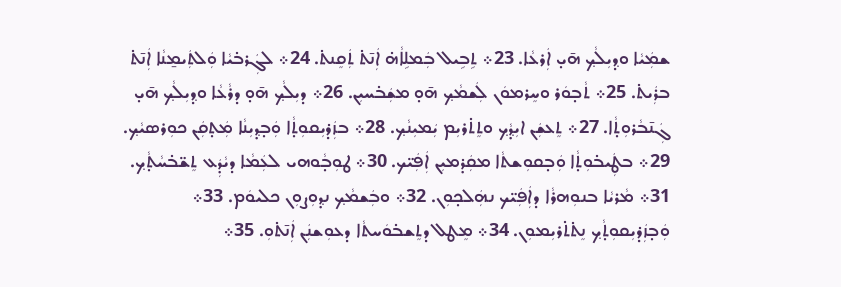ܫܡܲܝܵܐ ܘܕ݂ܝܼܠܵܟ݂ ܗ̄ܝ̣ ܐܲܪܥܵܐ. 23܀ ܬܹܒܹܝܠ ܒܲܡܠܹܐܵܗ̇ ܐܲܢ̄ܬ̇ ܬܲܩܸܢܬ̇. 24܀ ܠܓܲܪܒ̇ܝܵܐ ܘܲܠܬܲܝܡ̱ܢܵܐ ܐܲܢ̄ܬ̇ ܒܪܲܝܬ̇. 25܀ ܬܵܒ̣ܘܿܪ ܘܚܸܪܡܘܿܢ ܠܲܫܡܵܟ݂ ܗ̄ܘ̣ ܡܫܲܒ̇ܚܝܼܢ. 26܀ ܕܝܼܠܵܟ݂ ܗ̄ܘ̣ ܕܪܵܥܵܐ ܘܕ݂ܝܼܠܵܟ݂ ܗ̄ܝ̣ ܓܲܢ̄ܒܵܪܘܼܬ̣ܵܐ. 27܀ ܬܸܥܫܲܢ ܐܝܼܕ݂ܵܟ݂ ܘܬܸܬ̇ܪܝܼܡ ܝܲܡܝܼܢܵܟ݂. 28܀ ܒܙܲܕ̇ܝܼܩܘܼܬ̣ܵܐ ܘܲܒ̣ܕ݂ܝܼܢܵܐ ܡܲܬ̣ܩܲܢ ܟܘܼܪܣܝܵܟ݂. 29܀ ܒܛܲܝܒ̇ܘܼܬ̣ܵܐ ܘܲܒ̣ܩܘܼܫܬܵܐ ܡܩܲܕ̇ܡܝܼܢ ܐܲܦܲܝ̈ܟ. 30܀ ܛܘܼܒ̣ܵܘܗܝ ܠܥܲܡܵܐ ܕܝܵܕܲܥ ܬܸܫ̈ܒ̇ܚܵܬ̣ܵܟ݂. 31܀ ܡܵܪܝܵܐ ܒܢܘܼܗܪܵܐ ܕܐܲܦܲܝ̈ܟ ܢܗܲܠܟ̣ܘܼܢ. 32܀ ܘܒܲܫܡܵܟ݂ ܢܕ݂ܘܼܨܘܼܢ ܟܠܝܘܿܡ. 33܀ ܘܲܒ̣ܙܲܕ̇ܝܼܩܘܼܬ̣ܵܟ݂ ܢܸܬ̇ܬ̇ܪܝܼܡܘܼܢ. 34܀ ܡܸܛܠ ܕܬܸܫܒ̇ܘܿܚܬܵܐ ܕܥܘܼܫܢܲܢ ܐܲܢ̄ܬ̇ܘܼ. 35܀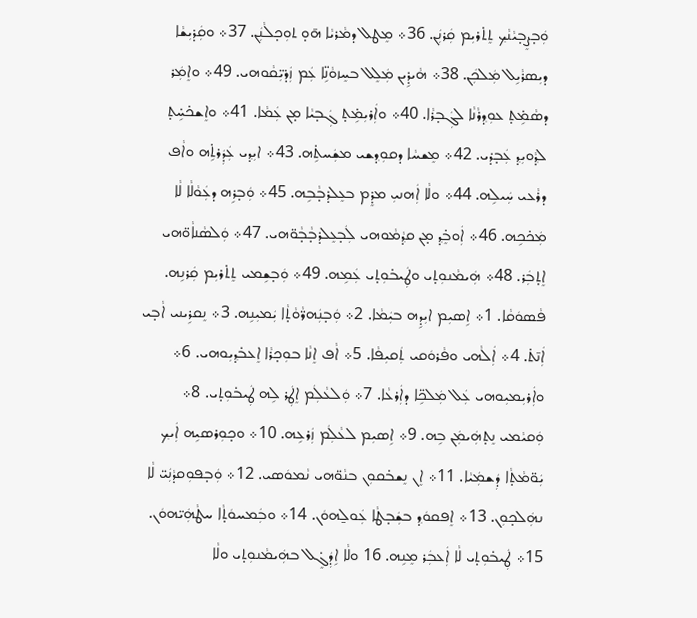ܘܲܒ̣ܨܸܒ̣ܝܵܢܵܟ݂ ܬܸܬ̇ܪܝܼܡ ܩܲܪܢܲܢ. 36܀ ܡܸܛܠ ܕܡܵܪܝܵܐ ܗ̄ܘ̣ ܬܘܼܟ̣ܠܵܢܲܢ. 37܀ ܘܩܲܕ̇ܝܼܫܵܐ ܕܝܼܣܪܵܝܹܠ ܡܲܠܟܲܢ. 38܀ ܗܵܝܕܹ̇ܝܢ ܡܲܠܸܠ ܒܚܸܙܘܵܢܹ̈ܐ ܥܲܡ ܙܲܕ̇ܝܼ̈ܩܵܘܗܝ. 49܀ ܘܐܸܡܲܪ ܕܣܵܡܹ̇ܬ̣ ܥܘܼܕ݂ܪܵܢܵܐ ܠܓܲܒ̣ܪܵܐ. 40܀ ܘܐܲܪܝܼܡܹ̇ܬ̣ ܓܲܒ̣ܝܵܐ ܡ̣ܢ ܥܲܡܵܐ. 41܀ ܘܐܸܫܟ̇ܚܹ̇ܬ̣ ܠܕ݂ܵܘܝܼܕ݂ ܥܲܒ̣ܕ̇ܝ. 42܀ ܡܸܫܚܵܐ ܕܩܘܼܕ݂ܫܝ ܡܫܲܚܬܹ̇ܗ. 43܀ ܐܝܼܕ݂ܝ ܥܲܕܲܪܬܹ̇ܗ ܘܐܵܦ ܕܪܵܥܝ ܚܲܝܠܹܗ. 44܀ ܘܠܵܐ ܐܲܗܢܝܼ ܡܕܸ̇ܡ ܒܥܸܠܕ̇ܒ̣ܵܒܹܗ. 45܀ ܘܲܒ̣ܪܹܗ ܕܥܲܘܵܠܵܐ ܠܵܐ ܡܲܟ̇ܟܹܗ. 46܀ ܐܲܘܒܸ̇ܕ݂ ܡ̣ܢ ܩܕ݂ܵܡܵܘܗܝ ܠܲܒ̣ܥܸܠܕ̇ܒ̣ܵܒ̣ܵܘ̈ܗܝ. 47܀ ܘܲܠܣܵܢܐܵܘ̈ܗܝ ܐܸܬ̣ܒܲܪ. 48܀ ܗܲܝܡܵܢܘܼܬ̣ܝ ܘܛܲܝܒ̇ܘܼܬ̣ܝ ܥܲܡܹܗ. 49܀ ܘܲܒ̣ܫܹܡܝ ܬܸܬ̇ܪܝܼܡ ܩܲܪܢܹܗ.
ܦܵܣܘܿܩܵܐ. 1܀ ܐܹܣܝܼܡ ܐܝܼܕܹܗ ܒܝܲܡܵܐ. 2܀ ܘܲܒ̣ܢܲܗܪ̈ܵܘܵܬ̣ܵܐ ܝܲܡܝܼܢܹܗ. 3܀ ܢܸܩܪܹܝܢܝ ܐܵܒ̣ܝ ܐܲܢ̄ܬ̇. 4܀ ܐܲܠܵܗܝ ܘܦܵܪܘܿܩܝ ܬܲܩܝܼܦܵܐ. 5܀ ܐܵܦ ܐܸܢܵܐ ܒܘܼܟ̣ܪܵܐ ܐܸܥܒ̇ܕ݂ܝܼܘܗܝ. 6܀ ܘܐܲܪܝܼܡܝܼܘܗܝ ܥܲܠ ܡܲܠܟܹ̈ܐ ܕܐܲܪܥܵܐ. 7܀ ܘܲܠܥܵܠܲܡ ܐܸܛܲܪ ܠܹܗ ܛܲܝܒ̇ܘܼܬ̣ܝ. 8܀ ܘܲܩܝܵܡܝ ܢܸܬ̣ܗܲܝܡܲܢ ܒܹܗ. 9܀ ܐܹܣܝܼܡ ܠܥܵܠܲܡ ܙܲܪܥܹܗ. 10܀ ܘܟ̣ܘܼܪܣܝܹܗ ܐܲܝܟ݂ ܝܲܘ̈ܡܵܬ̣ܵܐ ܕܲܫܡܲܝܵܐ. 11܀ ܐܸܢ ܢܸܫܒ̇ܩܘܼܢ ܒܢܵܘ̈ܗܝ ܢܵܡܘܿܣܝ. 12܀ ܘܲܒ̣ܦܘܼܩܕܵܢܲܝ̈ ܠܵܐ ܢܗܲܠܟ̣ܘܼܢ. 13܀ ܐܸܦܩܘܿܕ݂ ܒܫܲܒ̣ܛܵܐ ܥܲܘܠ̱ܗܘܿܢ. 14܀ ܘܒܲܡܚܘܿܬ̣ܵܐ ܚܛܵܗܲܝ̈ܗܘܿܢ. 15܀ ܛܲܝܒ̇ܘܼܬ̣ܝ ܠܵܐ ܐܲܥܒܲܪ ܡܸܢܹܗ. 16 ܘܠܵܐ ܐܹܕܲܓܸ̇ܠ ܒܗܲܝܡܵܢܘܼܬ̣ܝ ܘܠܵܐ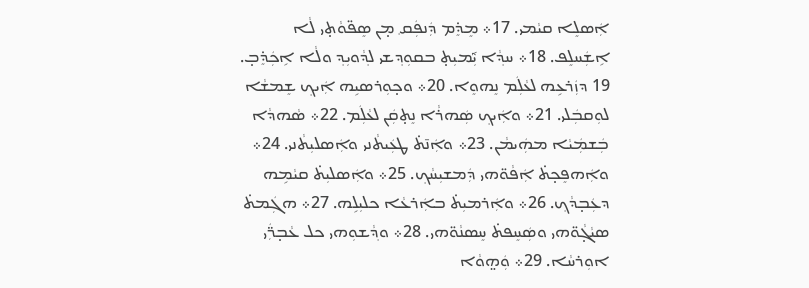ܐܲܣܠܸܐ ܩܝܵܡܝ. 17܀ ܡܸܕܸ̇ܡ ܕܲܢܦܲܩ݂ ܡ̣ܢ ܣܸܦ̈ܘܵܬ̣ܝ ܠܵܐ ܐܹܫܲܚܠܸܦ. 18܀ ܚܕ݂ܵܐ ܝܑܼܡܝܼܬ̣ ܒܩܘܼܕ݂ܫܝ ܠܕ݂ܵܘܝܼܕ݂ ܘܠܵܐ ܐܹܟܲܕܸ̇ܒ̣. 19 ܕܙܲܪܥܹܗ ܠܥܵܠܲܡ ܢܸܗܘܸܐ. 20܀ ܘܟ̣ܘܼܪܣܝܹܗ ܐܲܝܟ݂ ܫܸܡܫܵܐ ܠܘܼܩܒܲܠܝ. 21܀ ܘܐܲܝܟ݂ ܣܲܗܪܵܐ ܢܸܬ̣ܩܲܢ ܠܥܵܠܲܡ. 22܀ ܣܵܗܕܵܐ ܒܲܫܡܲܝܵܐ ܡܗܲܝܡܵܢ. 23܀ ܘܐܲܢ̄ܬ̇ ܛܥܲܝܬܵܢܝ ܘܐܲܣܠܝܼܬܵܢܝ. 24܀ ܘܐܲܗܦܸܟ̣ܬ̇ ܐܲܦܵܘ̈ܗܝ ܕܲܡܫܝܼܚܵܟ݂. 25܀ ܘܐܲܣܠܝܼܬ̇ ܩܝܵܡܹܗ ܕܥܲܒ̣ܕܵܟ݂. 26܀ ܘܐܲܪܡܝܼܬ̇ ܒܐܲܪܥܵܐ ܟܠܝܼܠܹܗ. 27܀ ܗܓܲܡܬ̇ ܣܝܵܓ̣ܵܘ̈ܗܝ ܘܣܲܚܸܦܬ̇ ܚܸܣܢܵܘ̈ܗܝ. 28܀ ܘܕ݂ܵܫܘܼܗܝ ܟܠ ܥܵܒ̣ܪ̈ܲܝ ܐܘܼܪܚܵܐ. 29܀ ܘܲܗ̤ܘܵܐ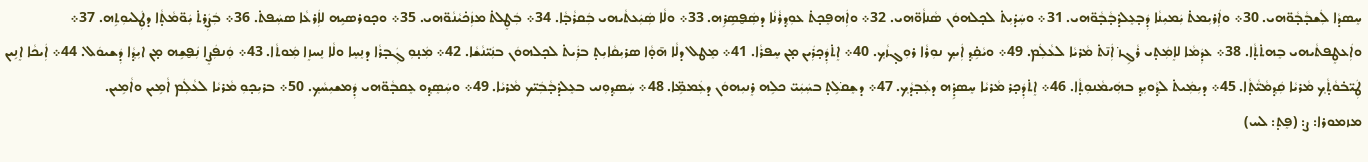ܚܸܣܕܵܐ ܠܲܫܒ̣ܵܒ̣ܵܘ̈ܗܝ. 30܀ ܘܐܲܪܝܼܡܬ̇ ܝܲܡܝܼܢܵܐ ܕܲܒ̣ܥܸܠܕ̇ܒ̣ܵܒ̣ܵܘ̈ܗܝ. 31܀ ܘܚܲܕ̇ܝܼܬ̇ ܠܟ̣ܠܗܘܿܢ ܣܵܢܐܵܘ̈ܗܝ. 32܀ ܘܐܲܗܦܸܟ̣ܬ̇ ܥܘܼܕ݂ܪܵܢܵܐ ܕܣܲܦ̮ܣܹܪܹܗ. 33܀ ܘܠܵܐ ܣܲܝܲܥܬܵܝܗܝ ܒܲܩܪܵܒ̣ܵܐ. 34܀ ܒܲܛܸܠܬ̇ ܡܙܲܟ̇ܝܵܢܵܘ̈ܗܝ. 35܀ ܘܟ̣ܘܪܣܝܹܗ ܠܐܲܪܥܵܐ ܣܚܲܦܬ̇. 36܀ ܒܲܨܲܪܬ̇ ܝܲܘ̈ܡܵܬ̣ܵܐ ܕܛܲܠܝܘܼܬܹܗ. 37܀ ܘܐܲܥܛܸܦܬܵܝܗܝ ܒܸܗܬ̇ܬ̣ܵܐ. 38܀ ܥܕܲܡܵܐ ܠܐܸܡܲܬ̣ܝ ܪܵܓܹܙ݁ ܐܲܢ̄ܬ̇ ܡܵܪܝܵܐ ܠܥܵܠܲܡ. 49܀ ܘܝܵܩܹ̇ܕ݂ ܐܲܝܟ݂ ܢܘܼܪܵܐ ܪܘܼܓ̣ܙܵܟ݂. 40܀ ܐܸܬ̇ܕܲܟ̣ܪܲܝܢ ܡ̣ܢ ܚܸܦܪܵܐ. 41܀ ܡܸܛܠ ܕܠܵܐ ܗ̄ܘ̣ܵܐ ܣܪܝܼܩܵܐܝܼܬ̣ ܒܪܲܝܬ̇ ܠܟ̣ܠܗܘܿܢ ܒܢܲܝ̈ܢܵܫܵܐ. 42܀ ܡܲܢ̣ܘܼ ܓܲܒ̣ܪܵܐ ܕܢܸܚܸܐ ܘܠܵܐ ܢܸܚܙܸܐ ܡܲܘܬܵܐ. 43܀ ܘܲܢܦܲܨܸܐ ܢܲܦ̮ܫܹܗ ܡ̣ܢ ܐܝܼܕ݂ܵܐ ܕܲܫܝܘܿܠ. 44܀ ܐܲܝܟܵܐ ܐܸܢܹܝܢ ܛܲܝ̈ܒ̇ܘܵܬ̣ܵܟ݂ ܡܵܪܝܵܐ ܩܲܕ݂ܡܵܝ̈ܵܬ̣ܵܐ. 45܀ ܕܝܼܡܲܝܬ̇ ܠܕ݂ܵܘܝܼܕ݂ ܒܗܲܝܡܵܢܘܼܬ̣ܵܐ. 46܀ ܐܸܬ̇ܕܲܟ̣ܪ ܡܵܪܝܵܐ ܚܸܣܕܹ̇ܗ ܕܥܲܒ̣ܕܵܟ݂. 47܀ ܕܫܸܩ݁ܠܹܬ̣ ܒܚܲܝܲܝ̈ ܟܠܹܗ ܪܸܢܝܼܗܘܿܢ ܕܥܲܡܡܹ̈ܐ. 48܀ ܚܲܣܕ݂ܘܼܢܝ ܒܥܸܠܕ̇ܒ̣ܵܒܲܝ̈ܟ ܡܵܪܝܵܐ. 49܀ ܘܚܲܣܸܕ݂ܘ ܥܸܩܒ̣ܵܘ̈ܗܝ ܕܲܡܫܝܼܚܵܟ݂. 50܀ ܒܪܝܼܟ̣ܘܼ ܡܵܪܝܵܐ ܠܥܵܠܲܡ ܐܵܡܹܝܢ ܘܐܵܡܹܝܢ.
ܡܙܡܘܪܐ: ܨ: (ܦܸܬ̣: ܠܚ)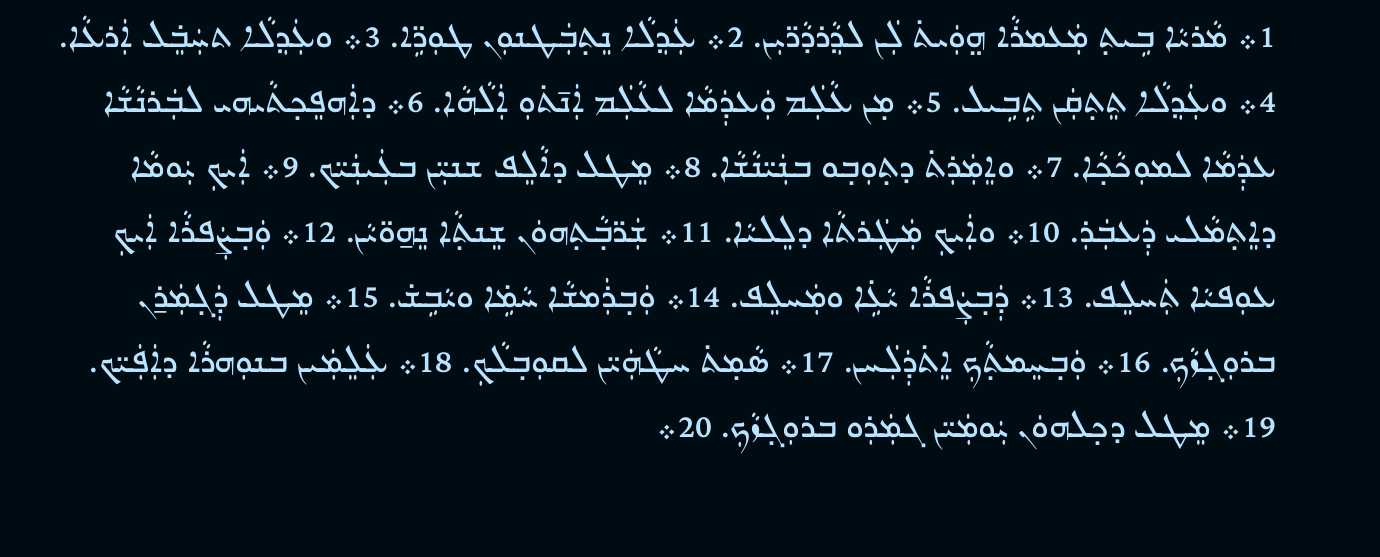1܀ ܡܵܪܝܵܐ ܒܹܝܬ̣ ܡܲܥܡܪܵܐ ܗ̤ܘܲܝܬ̇ ܠܲܢ ܠܕ݂ܵܪܕܵܪ̈ܝܼܢ. 2܀ ܥܲܕ݂ܠܵܐ ܢܸܬ̣ܒܲܛܢܘܼܢ ܛܘܼܪܹ̈ܐ. 3܀ ܘܥܲܕ݂ܠܵܐ ܬܚܲܒܸ̇ܠ ܐܲܪܥܵܐ. 4܀ ܘܥܲܕ݂ܠܵܐ ܬܸܬ̣ܩܲܢ ܬܹܒܹܝܠ. 5܀ ܡ̣ܢ ܥܵܠܲܡ ܘܲܥܕܲܡܵܐ ܠܥܵܠܲܡ ܐܲܢ̄ܬ̇ܘܼ ܐܲܠܵܗܵܐ. 6܀ ܕܐܲܗܦܸܟ̣ܬܵܝܗܝ ܠܒܲܪܢܵܫܵܐ ܥܕܲܡܵܐ ܠܡܘܼܟܵܟ̣ܵܐ. 7܀ ܘܐܸܡܲܪ݂ܬ̇ ܕܬ̣ܘܼܒ̣ܘ ܒܢܲܝ̈ܢܵܫܵܐ. 8܀ ܡܸܛܠ ܕܐܵܠܸܦ ܫܢܝܼ̈ܢ ܒܥܲܝܢܲܝ̈ܟ. 9܀ ܐܲܝܟ݂ ܝܲܘܡܵܐ ܕܐܸܬ̣ܡܵܠܝ ܕܲܥܒܲܪ݂. 10܀ ܘܐܲܝܟ݂ ܡܲܛܲܪܬܵܐ ܕܠܸܠܝܵܐ. 11܀ ܫܲܪ̈ܒ̣ܵܬ̣ܗܘܿܢ ܫܸܢܬ̣ܵܐ ܢܸܗ̱ܘ̈ܝܵܢ. 12܀ ܘܲܒ̣ܨܲܦܪܵܐ ܐܲܝܟ݂ ܥܘܼܦܝܵܐ ܬܲܚܠܸܦ. 13܀ ܕܲܒ̣ܨܲܦܪܵܐ ܝܵܥܹ̇ܐ ܘܡܲܚܠܸܦ. 14܀ ܘܲܒ̣ܪܲܡܫܵܐ ܚܵܡܹ̇ܐ ܘܝܵܒܹܫ݁. 15܀ ܡܸܛܠ ܕܲܓ̣ܡܲܪ̱ܢ ܒܪܘܼܓ̣ܙܵܟ݂. 16܀ ܘܲܒ̣ܚܸܡܬ̣ܵܟ݂ ܐܸܬ̇ܕܲܠܲܚܢ. 17܀ ܣܵܡ̣ܬ̇ ܚܛܵܗܲܝ̈ܢ ܠܩܘܼܒ̣ܠܵܟ݂. 18܀ ܥܲܠܸܡܲܝܢ ܒܢܘܼܗܪܵܐ ܕܐܲܦܲܝ̈ܟ. 19܀ ܡܸܛܠ ܕܟ̣ܠܗܘܿܢ ܝܲܘܡܲܝ̈ܢ ܓܡܲܪ݂ܘ ܒܪܘܼܓ̣ܙܵܟ݂. 20܀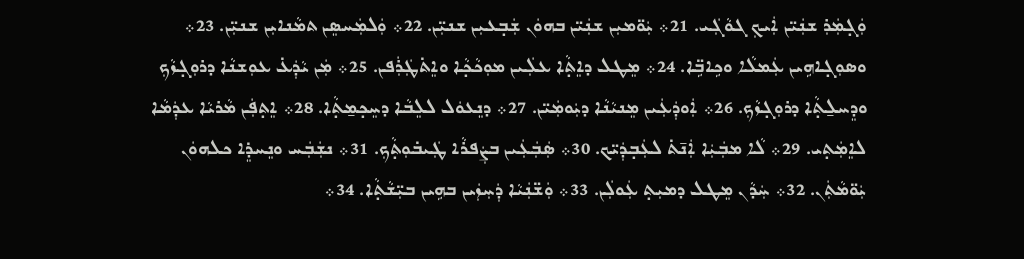ܘܲܓ̣ܡܲܪ݂ ܫܢܲܝ̈ܢ ܐܲܝܟ݂ ܓܘܵܓܲܝ. 21܀ ܝܲܘ̈ܡܝܼܢ ܫܢܲܝ̈ܢ ܒܗܘܿܢ ܫܲܒ̣ܥܝܼܢ ܫܢܝܼ̈ܢ. 22܀ ܘܲܠܡܲܚܣܸܢ ܬܡܵܢܐܝܼܢ ܫܢܝܼ̈ܢ. 23܀ ܘܣܘܼܓ̣ܐܗܹܝܢ ܥܲܡܠܵܐ ܘܟܹܐܒܹ̈ܐ. 24܀ ܡܸܛܠ ܕܐܸܬ̣ܵܐ ܥܠܲܝܢ ܡܘܼܟܵܟ̣ܵܐ ܘܐܸܬ̇ܛܲܪܲܦܢ. 25܀ ܡܲܢ ܝܵܕܲܥ̇ ܥܘܼܫܢܵܐ ܕܪܘܼܓ̣ܙܵܟ݂ ܘܕܸܚܠ̱ܬ̣ܵܐ ܕܪܘܼܓ̣ܙܵܟ݂. 26܀ ܐܲܘܕܲܥܲܝܢ ܡܸܢܝܵܢܵܐ ܕܝܲܘܡܲܝ̈ܢ. 27܀ ܕܢܸܥܘܿܠ ܠܠܸܒܵܐ ܕܚܸܟ̣ܡ̱ܬ̣ܵܐ. 28܀ ܐܸܬ̣ܦܲܢ ܡܵܪܝܵܐ ܥܕܲܡܵܐ ܠܐܸܡܲܬ̣ܝ. 29܀ ܠܵܐ ܡܒܲܝܲܐ ܐܲܢ̄ܬ̇ ܠܥܲܒ̣ܕܲܝ̈ܟ. 30܀ ܣܲܒܲܥܲܝܢ ܒܨܲܦܪܵܐ ܛܲܝܒ̇ܘܼܬ̣ܵܟ݂. 31܀ ܢܫܲܒܲܚ ܘܢܸܚܕܸ̇ܐ ܟܠܗܘܿܢ ܝܲܘ̈ܡܵܬܲܢ. 32܀ ܚܲܕܵܢ ܡܸܛܠ ܕܡܝܼܬ̣ ܥܲܘܠܲܢ. 33܀ ܘܲܫ̈ܢܲܝܵܐ ܕܲܚ݂ܙܲܝܢ ܒܗܹܝܢ ܒܝܼ̈ܫܵܬ̣ܵܐ. 34܀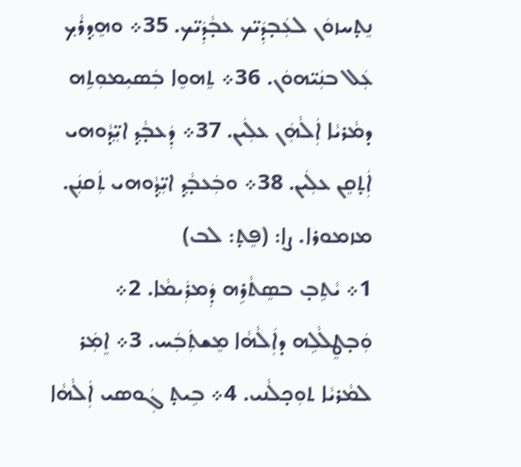ܢܸܬ̣ܚܙܘܿܢ ܠܥܲܒ̣ܕܲܝ̈ܟ ܥܒ̣ܵܕܲܝ̈ܟ. 35܀ ܘܗܸܕ݂ܪܵܟ݂ ܥܲܠ ܒܢܲܝ̈ܗܘܿܢ. 36܀ ܬܸܗܘܸܐ ܒܲܣܝܼܡܘܼܬܹܗ ܕܡܵܪܝܵܐ ܐܲܠܵܗܲܢ ܥܠܲܝܢ. 37܀ ܕܲܥܒ̣ܵܕ݂ ܐܝܼ̈ܕ݂ܵܘܗܝ ܐܲܬ̣ܩܸܢ ܥܠܲܝܢ. 38܀ ܘܒܲܥܒ̣ܵܕ݂ ܐܝܼ̈ܕ݂ܵܘܗܝ ܬܲܩܢܲܢ.
ܡܙܡܘܪܐ. ܨܐ: (ܦܸܬ̣: ܠܒ)
1܀ ܝܵܬܹܒ̣ ܒܣܸܬܵܪܹܗ ܕܲܡܪܲܝܡܵܐ. 2܀ ܘܲܒ̣ܛܸܠܵܠܹܗ ܕܐܲܠܵܗܵܐ ܡܸܫܬܲܒܲܚ. 3܀ ܐܸܡܲܪ ܠܡܵܪܝܵܐ ܬܘܼܟ̣ܠܵܢܝ. 4܀ ܒܹܝܬ̣ ܓܲܘܣܝ ܐܲܠܵܗܵܐ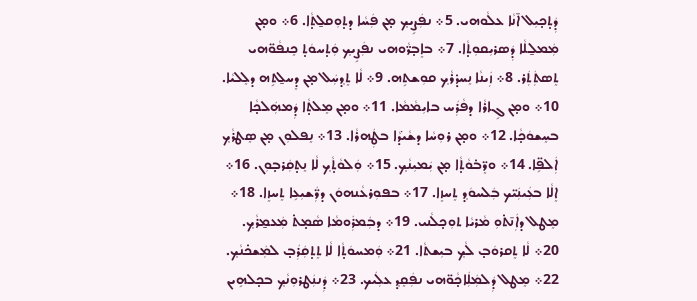ܕܲܬ̣ܟ̣ܝܼܠ ܐ̄ܢܵܐ ܥܠܵܘܗܝ. 5܀ ܢܦܲܨܹܝܟ݂ ܡ̣ܢ ܦܲܚܵܐ ܕܬ̣ܘܼܩܠ̱ܬ̣ܵܐ. 6܀ ܘܡ̣ܢ ܡܲܡܠ̱ܠܵܐ ܕܲܣܪܝܼܩܘܼܬ̣ܵܐ. 7܀ ܒܐܸܒ̣ܪ̈ܵܘܗܝ ܢܦܲܨܹܝܟ݂ ܘܲܬ̣ܚܘܿܬ̣ ܟܸܢܦܵܘ̈ܗܝ ܬܸܣܬܲܬܲܪ. 8܀ ܙܲܝܢܵܐ ܢܸܚܕ̇ܪܵܟ݂ ܩܘܼܫܬܹܗ. 9܀ ܠܵܐ ܬܸܕ݂ܚܲܠ ܡ̣ܢ ܕܸܚܠ̱ܬܹܗ ܕܠܸܠܝܵܐ. 10܀ ܘܡ̣ܢ ܓܹܐܪܵܐ ܕܦܵܪܲܚ ܒܐܝܼܡܵܡܵܐ. 11܀ ܘܡ̣ܢ ܡܸܠܬ̣ܵܐ ܕܲܡܗܲܠܟ̣ܵܐ ܒܚܸܫܘܿܟ̣ܵܐ. 12܀ ܘܡ̣ܢ ܪܘܼܚܵܐ ܕܫܵܝ݁ܕܵܐ ܒܛܲܗܪܵܐ. 13܀ ܢܸܦܠܘܼܢ ܡ̣ܢ ܣܸܛܪܵܟ݂ ܐܲܠܦܹ̈ܐ. 14܀ ܘܪܸ̈ܒ̇ܘܵܬ̣ܵܐ ܡ̣ܢ ܝܲܡܝܼܢܵܟ݂. 15܀ ܘܲܠܘܵܬ̣ܵܟ݂ ܠܵܐ ܢܸܬ̣ܩܲܪܒ̣ܘܼܢ. 16܀ ܐܸܠܵܐ ܒܥܲܝܢܲܝ̈ܟ ܒܲܠܚܘܿܕ݂ ܬܸܚܙܸܐ. 17܀ ܒܦܘܼܪܥܵܢܗܘܿܢ ܕܪ̈ܲܫܝܼܥܹܐ ܬܸܚܙܸܐ. 18܀ ܡܸܛܠ ܕܐܲܢ̄ܬ̇ܘܼ ܡܵܪܝܵܐ ܬܘܼܟ̣ܠܵܢܝ. 19܀ ܕܒܲܡܪܲܘܡܵܐ ܣܵܡ̣ܬ̇ ܡܲܥܡ̱ܪܵܟ݂. 20܀ ܠܵܐ ܬܸܩܪܘܿܒ̣ ܠܵܟ݂ ܒܝܼܫܬܵܐ. 21܀ ܘܲܡܚܘܿܬ̣ܵܐ ܠܵܐ ܬܸܬ̣ܩܲܪܲܒ̣ ܠܡܲܫܟ̇ܢܵܟ݂. 22܀ ܡܸܛܠ ܕܲܠܡܲܠܲܐܟ̣ܵܘ̈ܗܝ ܢܦܲܩܸܕ݂ ܥܠܲܝܟ. 23܀ ܕܲܢܢܲܛܪܘܼܢܵܟ݂ ܒܟ̣ܠܗܹܝܢ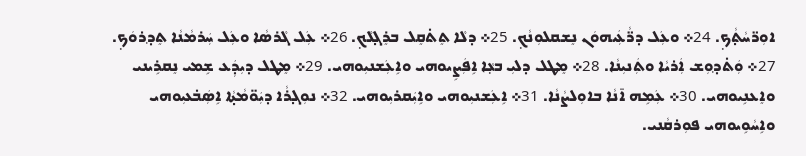ܐܘܼܪ̈ܚܵܬ̣ܵܟ݂. 24܀ ܘܥܲܠ ܕܪ̈ܵܥܲܝܗܘܿܢ ܢܸܫܩܠܘܼܢܵܟ݂. 25܀ ܕܠܵܐ ܬܸܬ̇ܩܸܠ ܒܪܸܓ̣ܠܵܟ݂. 26܀ ܥܲܠ ܓܵܪܣܵܐ ܘܥܲܠ ܚܲܪܡܵܢܵܐ ܬܸܕ݂ܪܘܿܟ݂. 27܀ ܘܲܬ̇ܕ݂ܘܼܫ ܐܲܪܝܵܐ ܘܬܲܢܝܼܢܵܐ. 28܀ ܡܸܛܠ ܕܠܝܼ ܒܥ݂ܵܐ ܐܹܦܲܨܹܝܘܗܝ ܘܐܹܥܲܫܢܝܼܘܗܝ. 29܀ ܡܸܛܠ ܕܝܼܕܲܥ ܫܹܡܝ ܢܸܩܪܹܝܢܝ ܘܐܸܥܢܹܝܘܗܝ. 30܀ ܥܲܡܹܗ ܐ̄ܢܵܐ ܒܐܘܼܠܨܵܢܵܐ. 31܀ ܐܹܥܲܫܢܝܼܘܗܝ ܘܐܹܝܲܩܪܝܼܘܗܝ. 32܀ ܢܘܼܓ̣ܪܵܐ ܕܝܲܘ̈ܡܵܬ̣ܵܐ ܐܹܣܲܒ̇ܥܝܼܘܗܝ ܘܐܹܚܵܘܹܝܘܗܝ ܦܘܼܪܩܵܢܝ.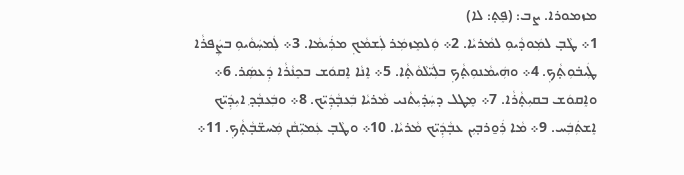ܡܙܡܘܪܐ. ܨܒ: (ܦܸܬ̣: ܠܐ)
1܀ ܛܵܒ̣ ܠܡܲܘܕܵܝܘܼ ܠܡܵܪܝܵܐ. 2܀ ܘܲܠܡܸܙܡܲܪ ܠܲܫܡܵܟ݂ ܡܪܲܝܡܵܐ. 3܀ ܠܲܡܚܲܘܵܝܘܼ ܒܨܲܦܪܵܐ ܛܲܝܒ̇ܘܼܬ̣ܵܟ݂. 4܀ ܘܗܲܝܡܵܢܘܼܬ̣ܵܟ݂ ܒܠܲܝ̈ܠܵܘܵܬ̣ܵܐ. 5܀ ܐܸܢܵܐ ܐܸܩܘܿܫ ܒܟܸܢܵܪܵܐ ܕܲܥܣܲܪ. 6܀ ܘܐܸܩܘܿܫ ܒܩܝܼܬ̣ܵܪܵܐ. 7܀ ܡܸܛܠ ܕܚܲܕ̇ܝܼܬܵܢܝ ܡܵܪܝܵܐ ܒܲܥܒ̣ܵܕܲܝ̈ܟ. 8܀ ܘܒܲܥܒ̣ܵܕ݂ ܐܝܼܕܲܝ̈ܟ ܐܸܫܬܲܒܲܚ. 9܀ ܡܵܐ ܪܲܘ̱ܪܒ̣ܝܼܢ ܥܒ̣ܵܕܲܝ̈ܟ ܡܵܪܝܵܐ. 10܀ ܘܛܵܒ̣ ܥܲܡܝܼ̈ܩܵܢ ܡܲܚܫ̈ܒ̣ܵܬ̣ܵܟ݂. 11܀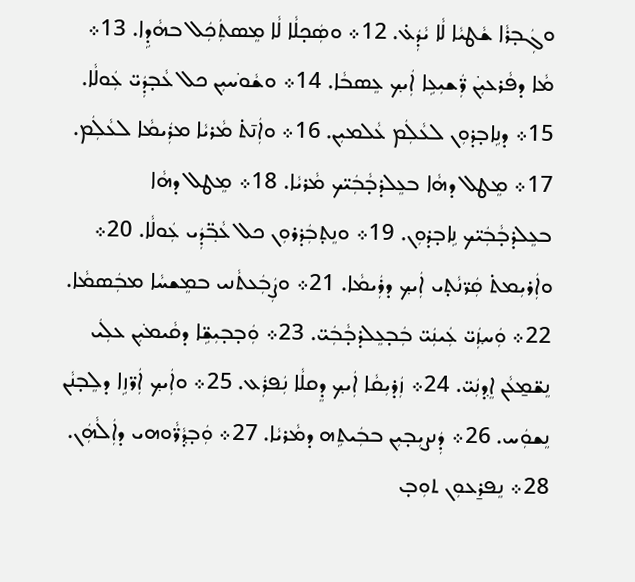ܘܓܲܒ̣ܪܵܐ ܫܵܛܝܵܐ ܠܵܐ ܝܵܕܲܥ̇. 12܀ ܘܣܲܟ̣ܠܵܐ ܠܵܐ ܡܸܣܬܲܟܲܠ ܒܗܵܕܹܐ. 13܀ ܡܵܐ ܕܦܵܪܥܝܼ݁ܢ ܪ̈ܲܫܝܼܥܹܐ ܐܲܝܟ݂ ܥܸܣܒܵܐ. 14܀ ܘܫܵܘ݁ܚܝܼܢ ܟܠ ܥܵܒ̣ܕܲܝ̈ ܥܲܘܠܵܐ. 15܀ ܕܢܹܐܒ̣ܕ̇ܘܼܢ ܠܥܵܠܲܡ ܥܵܠܡܝܼܢ. 16܀ ܘܐܲܢ̄ܬ̇ ܡܵܪܝܵܐ ܡܪܲܝܡܵܐ ܠܥܵܠܲܡ. 17܀ ܡܸܛܠ ܕܗܵܐ ܒܥܸܠܕ̇ܒ̣ܵܒܲܝ̈ܟ ܡܵܪܝܵܐ. 18܀ ܡܸܛܠ ܕܗܵܐ ܒܥܸܠܕ̇ܒ̣ܵܒܲܝ̈ܟ ܢܹܐܒ̣ܕ̇ܘܼܢ. 19܀ ܘܢܸܬ̣ܒܲܕ̇ܪܘܼܢ ܟܠ ܥܵܒ݂̈ܕܲܝ ܥܲܘܠܵܐ. 20܀ ܘܐܲܪܝܼܡܬ̇ ܩܲܪ̈ܢܵܬ̣ܝ ܐܲܝܟ݂ ܕܪܲܝܡܵܐ. 21܀ ܘܨܲܒܲܥܬܵܢܝ ܒܡܸܫܚܵܐ ܡܒܲܣܡܵܐ. 22܀ ܘܲܚ݂ܙܲܝ̈ ܥܲܝܢܲܝ̈ ܒܲܒ̣ܥܸܠܕ̇ܒ̣ܵܒܲܝ̈. 23܀ ܘܲܒ̣ܒ̣ܝܼܫܹ̈ܐ ܕܩܵܝܡ݁ܝܼܢ ܥܠܲܝ ܢܸܫ̈ܡ̱ܥܵܢ ܐܸܕ݂ܢܲܝ̈. 24܀ ܙܲܕ̇ܝܼܩܵܐ ܐܲܝܟ݂ ܕܸܩܠܵܐ ܢܲܦܪܲܥ. 25܀ ܘܐܲܝܟ݂ ܐܲܪ̈ܙܹܐ ܕܠܸܒ̣ܢܵܢ ܢܸܫܘܲܚ. 26܀ ܕܲܢܨܝܼܒ̣ܝܼܢ ܒܒܲܝܬܹܗ ܕܡܵܪܝܵܐ. 27܀ ܘܲܒ̣ܕ݂ܵܪ̈ܵܘܗܝ ܕܐܲܠܵܗܲܢ. 28܀ ܢܸܦܪ̱ܥܘܼܢ ܬܘܼܒ̣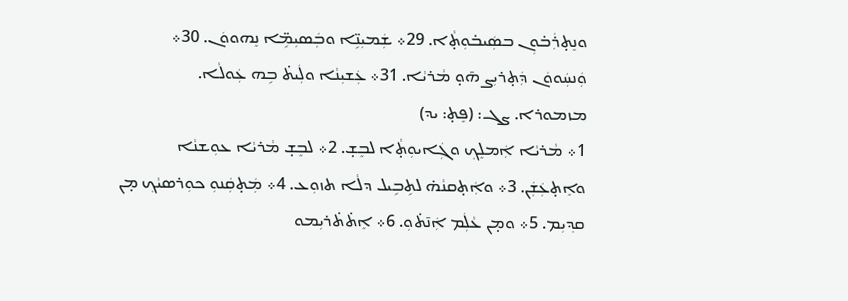ܘܢܸܬ̣ܪܲܒ̇ܘܼܢ ܒܣܲܝܒ̇ܘܼܬ̣ܵܐ. 29܀ ܫܲܡܝܼܢܹ̈ܐ ܘܒܲܣܝܼܡܹ̈ܐ ܢܸܗܘܘܿܢ. 30܀ ܘܲܢܚܲܘܘܿܢ ܕܲܬ̣ܪܝܼܨ ܗ̄ܘ̣ ܡܵܪܝܵܐ. 31܀ ܥܲܫܝܼܢܵܐ ܘܠܲܝܬ̇ ܒܹܗ ܥܲܘܠܵܐ.
ܡܙܡܘܪܐ. ܨܓ: (ܦܸܬ̣: ܝܕ)
1܀ ܡܵܪܝܵܐ ܐܲܡܠܸܟ݂ ܘܓܲܐܝܘܼܬ̣ܵܐ ܠܒܸܫ̣. 2܀ ܠܒܸܫ̣ ܡܵܪܝܵܐ ܥܘܼܫܢܵܐ ܘܐܸܬ̣ܥܲܫܲܢ. 3܀ ܘܐܲܬ̣ܩܢܵܗ̇ ܠܬܹܒܹܝܠ ܕܠܵܐ ܬܙܘܼܥ. 4܀ ܡܲܬ̣ܩܲܢܘܼ ܟܘܼܪܣܝܵܟ݂ ܡ̣ܢ ܩܕ݂ܝܼܡ. 5܀ ܘܡ̣ܢ ܥܵܠܲܡ ܐܲܢ̄ܬ̇ܘܼ. 6܀ ܐܸܬ̇ܬ̇ܪܝܼܡܘ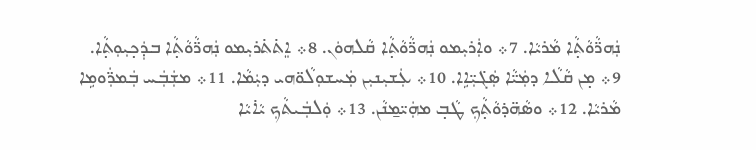ܢܲܗܪ̈ܵܘܵܬ̣ܵܐ ܡܵܪܝܵܐ. 7܀ ܘܐܲܪܝܼܡܘ ܢܲܗܪ̈ܵܘܵܬ̣ܵܐ ܩܵܠܗܘܿܢ. 8܀ ܐܸܬ̇ܬ̇ܪܝܼܡܘ ܢܲܗܪ̈ܵܘܵܬ̣ܵܐ ܒܕܲܟ̣ܝܼܘܼܬ̣ܵܐ. 9܀ ܡ̣ܢ ܩܵܠܵܐ ܕܡܲܝ̈ܵܐ ܣܲܓ̇ܝܼ̈ܐܹܐ. 10܀ ܥܲܫܝܼܢܝܼܢ ܡܲܚܫܘܼܠܵܘ̈ܗܝ ܕܝܲܡܵܐ. 11܀ ܡܫܲܒܲܚ ܒܲܡܪ̈ܲܘܡܹܐ ܡܵܪܝܵܐ. 12܀ ܘܣܵܗ̈ܕ̇ܘܵܬ̣ܵܟ݂ ܛܵܒ̣ ܡܗܲܝ̈ܡ̱ܢܵܢ. 13܀ ܘܲܠܒܲܝܬܵܟ݂ ܝܵܐ̇ܝܵܐ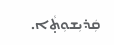ܩܲܕ̇ܝܼܫܘܼܬ̣ܵܐ.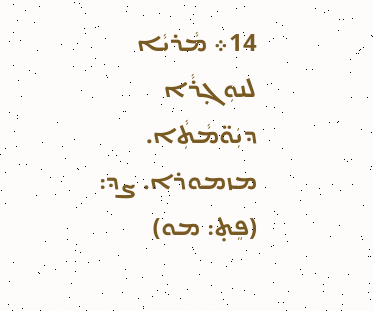14܀ ܡܵܪܝܵܐ ܠܢܘܼܓ̣ܪܵܐ ܕܝܲܘ̈ܡܵܬܼܵܐ.
ܡܙܡܘܪܐ. ܨܕ: (ܦܸܬ̣: ܡܘ)